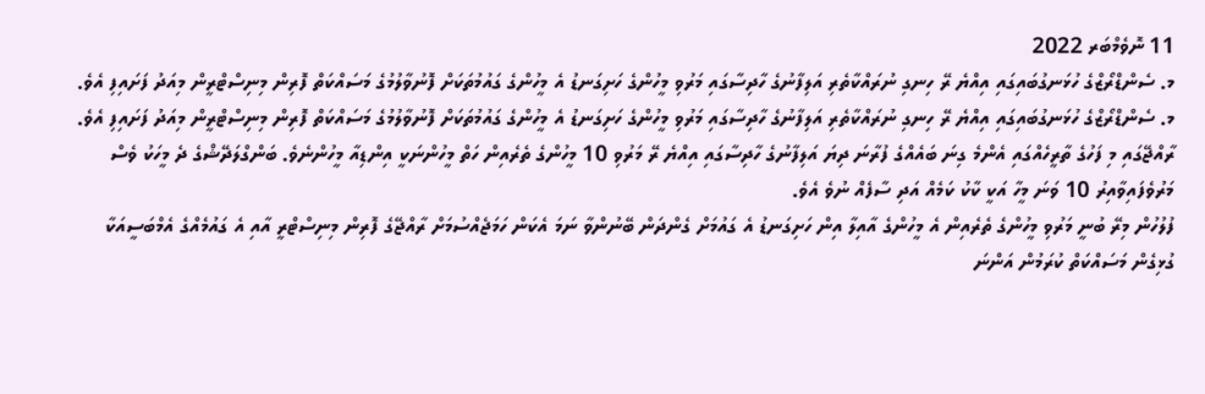11 ނޮވެމްބަރ 2022
މ. ސެންޑްރޯޒްގެ ހުޅަނގުބައިގައި އިއްޔެ ރޭ ހިނގި ނުރައްކާތެރި އަލިފާނުގެ ހާދިސާގައި މަރުވި މީހުންގެ ހަށިގަނޑު އެ މީހުންގެ ގައުމުތަކަށް ފޮނުވާލުމުގެ މަސައްކަތް ފޮރިން މިނިސްޓްރީން މިއަދު ފަށައިފި އެވެ.
މ. ސެންޑްރޯޒްގެ ހުޅަނގުބައިގައި އިއްޔެ ރޭ ހިނގި ނުރައްކާތެރި އަލިފާނުގެ ހާދިސާގައި މަރުވި މީހުންގެ ހަށިގަނޑު އެ މީހުންގެ ގައުމުތަކަށް ފޮނުވާލުމުގެ މަސައްކަތް ފޮރިން މިނިސްޓްރީން މިއަދު ފަށައިފި އެވެ.
ރާއްޖޭގައި މި ފަހުގެ ތާރީހެއްގައި އެންމެ ގިނަ ބައެއްގެ ފުރާނަ ދިޔަ އަލިފާނުގެ ހާދިސާގައި އިއްޔެ ރޭ މަރުވި 10 މީހުންގެ ތެރެއިން ހަތް މީހުންނަކީ އިންޑިއާ މީހުންނެވެ. ބަންގްލަދޭޝްގެ ދެ މީހަކު ވެސް މަރުވެފައިވާއިރު 10 ވަނަ މީހާ އަކީ ކާކު ކަމެއް އަދި ސާފެއް ނުވެ އެވެ.
ފުލުހުން މިރޭ ބުނީ މަރުވި މީހުންގެ ތެރެއިން އެ މީހުންގެ އާއިލާ އިން ހަށިގަނޑު އެ ގައުމަށް ގެންދަން ބޭނުންވާ ނަމަ އެކަން ހަމަޖެއްސުމަށް ރާއްޖޭގެ ފޮރިން މިނިސްޓްރީ އާއި އެ ގައުމެއްގެ އެމްބަސީއަކާ ގުޅިގެން މަސައްކަތް ކުރަމުން އަންނަ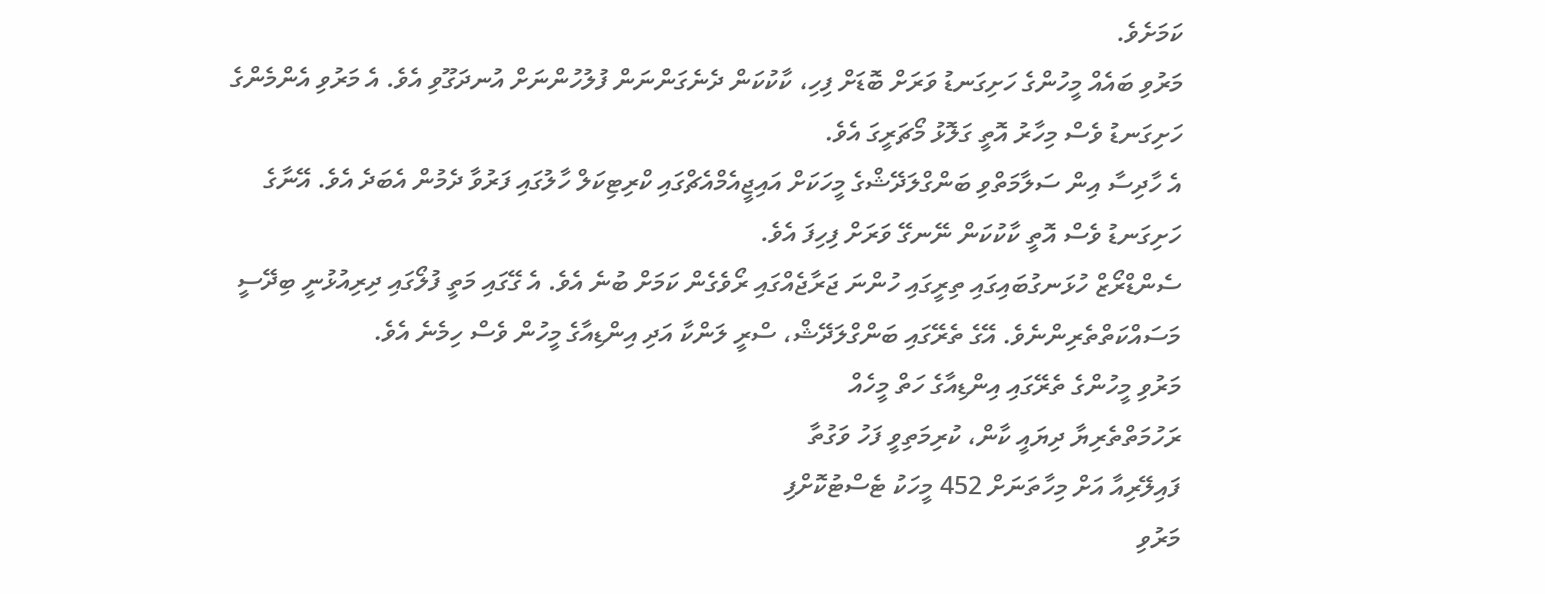ކަމަށެވެ.
މަރުވި ބައެއް މީހުންގެ ހަށިގަނޑު ވަރަށް ބޮޑަށް ފިހި، ކާކުކަން ދެނެގަންނަން ފުލުހުންނަށް އުނދަގޫވި އެވެ. އެ މަރުވި އެންމެންގެ ހަށިގަނޑު ވެސް މިހާރު އޮތީ ގަލޮޅު މޯޗަރީގަ އެވެ.
އެ ހާދިސާ އިން ސަލާމަތްވި ބަންގްލަދޭޝްގެ މީހަކަށް އައިޖީއެމްއެޗްގައި ކްރިޓިކަލް ހާލުގައި ފަރުވާ ދެމުން އެބަދެ އެވެ. އޭނާގެ ހަށިގަނޑު ވެސް އޮތީ ކާކުކަން ނޭނގޭ ވަރަށް ފިހިފަ އެވެ.
ސެންޑްރޯޒް ހުޅަނގުބައިގައި ތިރީގައި ހުންނަ ޖަރާޖެއްގައި ރޯވެގެން ކަމަށް ބުނެ އެވެ. އެ ގޭގައި މަތީ ފުލޯގައި ދިރިއުޅުނީ ބިދޭސީ މަސައްކަތްތެރިންނެވެ. އޭގެ ތެރޭގައި ބަންގްލަދޭޝް، ސްރީ ލަންކާ އަދި އިންޑިއާގެ މީހުން ވެސް ހިމެނެ އެވެ.
މަރުވި މީހުންގެ ތެރޭގައި އިންޑިއާގެ ހަތް މީހެއް
ރަހުމަތްތެރިޔާ ދިޔައީ ކާން، ކުރިމަތިވީ ފަހު ވަގުތާ
ފައިލޭރިއާ އަށް މިހާތަނަށް 452 މީހަކު ޓެސްޓުކޮށްފި
މަރުވި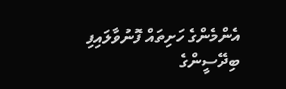އެންމެންގެ ހަށިތައް ފޮނުވާލައިފި
ބިދޭސީންގެ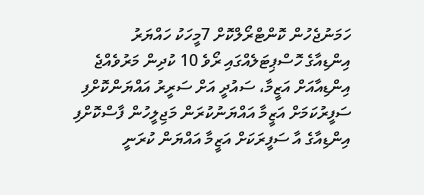ހަމަނުޖެހުން ކޮންޓްރޯލްކޮށް 7މީހަކު ހައްޔަރު
އިންޑިއާގެ ހޮސްޕިޓަލެއްގައި ރޯވެ 10 ކުދިން މަރުވެއްޖެ
އިންޑިއާއަށް އަޒީމާ، ސައުދީ އަށް ސަރީރު އައްޔަންކޮށްފި
ސަފީރުކަމަށް އަޒީމާ އައްޔަނުކުރަން މަޖިލީހުން ފާސްކޮށްފި
އިންޑިއާގެ އާ ސަފީރަކަށް އަޒީމާ އައްޔަން ކުރަނީ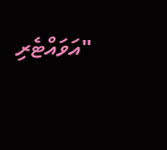"އަވައްޓެރި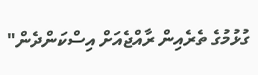ގުޅުމުގެ ތެރެއިން ރާއްޖެއަށް އިސްކަންދެން"